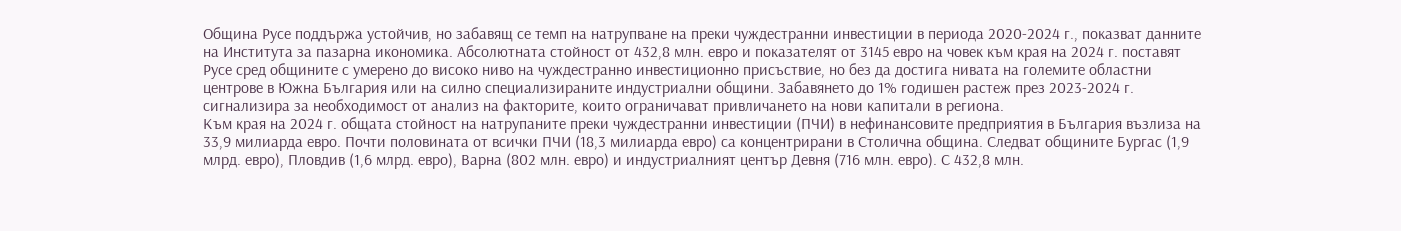Община Русе поддържа устойчив, но забавящ се темп на натрупване на преки чуждестранни инвестиции в периода 2020-2024 г., показват данните на Института за пазарна икономика. Абсолютната стойност от 432,8 млн. евро и показателят от 3145 евро на човек към края на 2024 г. поставят Русе сред общините с умерено до високо ниво на чуждестранно инвестиционно присъствие, но без да достига нивата на големите областни центрове в Южна България или на силно специализираните индустриални общини. Забавянето до 1% годишен растеж през 2023-2024 г. сигнализира за необходимост от анализ на факторите, които ограничават привличането на нови капитали в региона.
Към края на 2024 г. общата стойност на натрупаните преки чуждестранни инвестиции (ПЧИ) в нефинансовите предприятия в България възлиза на 33,9 милиарда евро. Почти половината от всички ПЧИ (18,3 милиарда евро) са концентрирани в Столична община. Следват общините Бургас (1,9 млрд. евро), Пловдив (1,6 млрд. евро), Варна (802 млн. евро) и индустриалният център Девня (716 млн. евро). С 432,8 млн.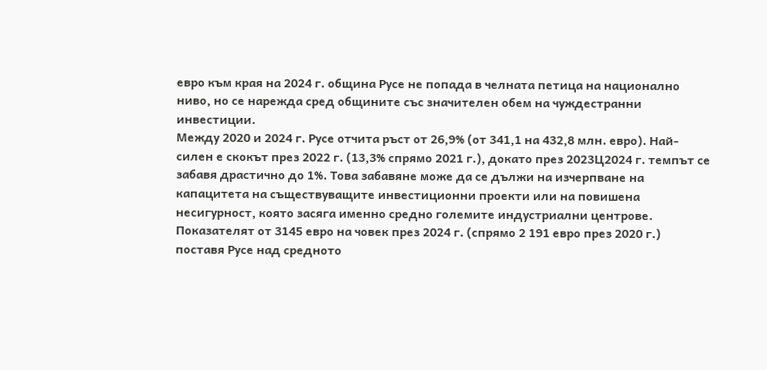евро към края на 2024 г. община Русе не попада в челната петица на национално ниво, но се нарежда сред общините със значителен обем на чуждестранни инвестиции.
Между 2020 и 2024 г. Русе отчита ръст от 26,9% (от 341,1 на 432,8 млн. евро). Най-силен е скокът през 2022 г. (13,3% спрямо 2021 г.), докато през 2023Ц2024 г. темпът се забавя драстично до 1%. Това забавяне може да се дължи на изчерпване на капацитета на съществуващите инвестиционни проекти или на повишена несигурност, която засяга именно средно големите индустриални центрове.
Показателят от 3145 евро на човек през 2024 г. (спрямо 2 191 евро през 2020 г.) поставя Русе над средното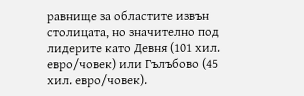равнище за областите извън столицата, но значително под лидерите като Девня (101 хил. евро/човек) или Гълъбово (45 хил. евро/човек).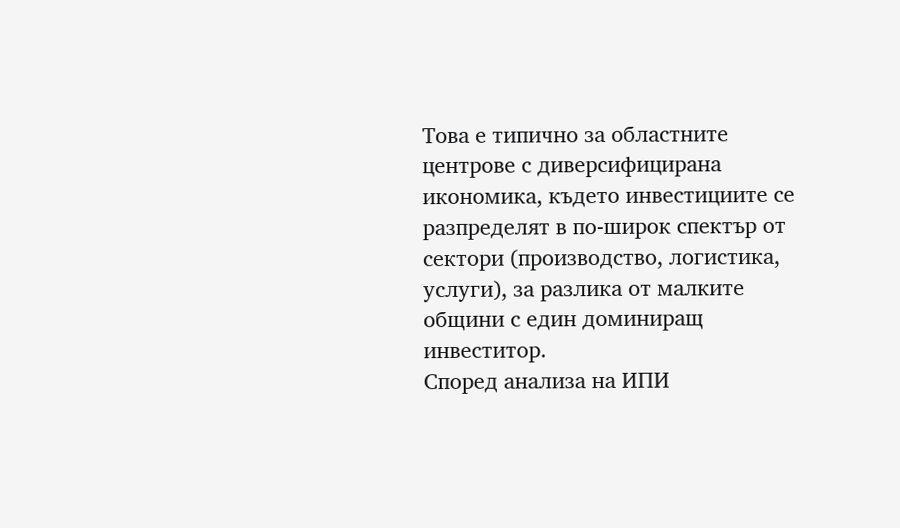Това е типично за областните центрове с диверсифицирана икономика, където инвестициите се разпределят в по-широк спектър от сектори (производство, логистика, услуги), за разлика от малките общини с един доминиращ инвеститор.
Според анализа на ИПИ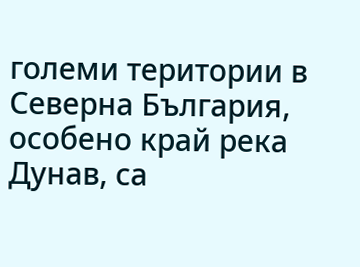големи територии в Северна България, особено край река Дунав, са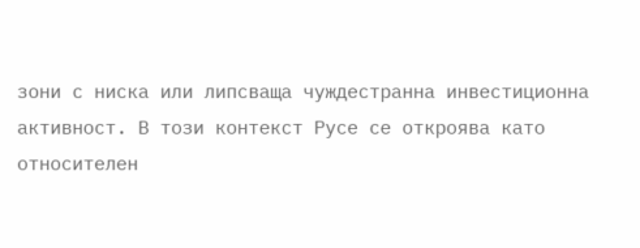зони с ниска или липсваща чуждестранна инвестиционна активност. В този контекст Русе се откроява като относителен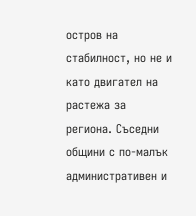остров на стабилност, но не и като двигател на растежа за региона. Съседни общини с по-малък административен и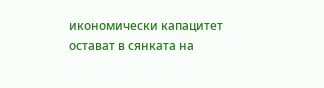икономически капацитет остават в сянката на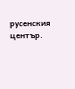русенския център.